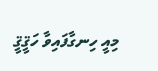މިއީ ހިނގާފައިވާ ހަޤީޤީ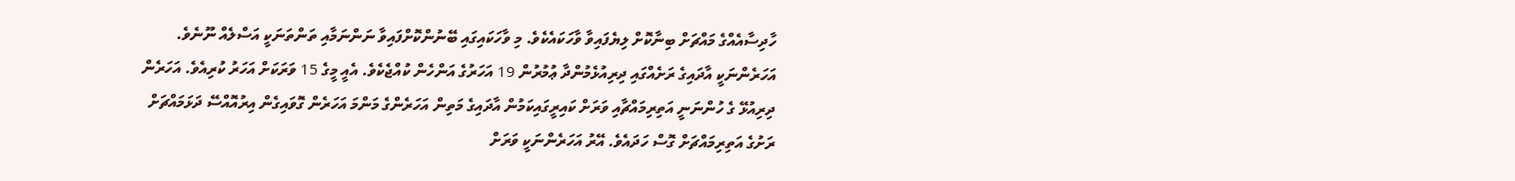ހާދިސާއެއްގެ މައްޗަށް ބިނާކޮށް ލިޔެފައިވާ ވާހަކައެކެވެ. މި ވާހަކައިގައި ބޭނުންކޮށްފައިވާ ނަންނަމާއި ތަންތަނަކީ އަސްލެއް ނޫނެވެ.
އަހަރެންނަކީ އާދައިގެ ރަށެއްގައި ދިރިއުޅެމުންދާ ޢުމުރުން 19 އަހަރުގެ އަންހެން ކުއްޖެކެވެ. އެއީ މީގެ 15 ވަރަކަށް އަހަރު ކުރިއެވެ. އަހަރެން ދިރިއުޅޭ ގެ ހުންނަނީ އަތިރިމައްޗާއި ވަރަށް ކައިރީގައިކަމުން އާދައިގެ މަތިން އަހަރެންގެ މަންމަ އަހަރެން ގޮވައިގެން އިރުއޮއްސޭ ދަޅަމައްޗަށް ރަށުގެ އަތިރިމައްޗަށް ގޮސް ހަދައެވެ. އޭރު އަހަރެންނަކީ ވަރަށް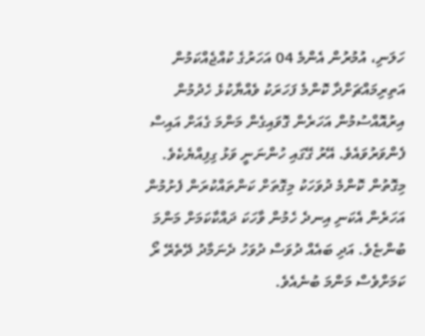ހަލަނި، އުމުރުން އެންމެ 04 އަހަރުގެ ކުއްޖެއްކަމުން އަތިރިމައްޗަށްދާ ކޮންމެ ފަހަރަކު ވެއްޔާކުޅެ ހެދުމުން އިރުއޮއްސުމުން އަހަރެން ގޮވައިގެން މަންމަ ގެއަށް އައިސް ފެންވަރުވައެވެ. އޭރު ގޭގައި ހުންނަނީ ވަޅު ގިފިއްޔެކެވެ. މިގޮތުން ކޮންމެ ދުވަހަކު މިގޮތަށް ކަންތައްކުރަން ފެށުމުން އަހަރެން އެކަނި އިނދެ ހެމުން ވާހަކަ ދައްކާކަމަށް މަންމަ ބުންޏެވެ. އަދި ބައެއް ދުވަސް ދުވަހު ދެނަމާދު ދޭތެރޭ ރޯ ކަމަށްވެސް މަންމަ ބުނެއެވެ.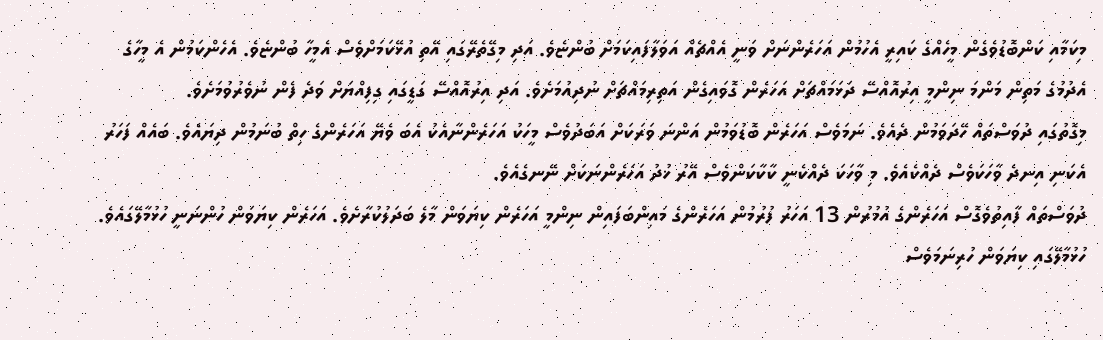މިކަމާއި ކަންބޮޑުވެގެން މީހެއްގެ ކައިރީ އެހުމުން އަހަރެންނަށް ވަނީ އެއްޗެއް އަވަލާފައިކަމަށް ބުންޏެވެ. އަދި މިގޭތެރޭގައި އޭތި އުޅޭކަމަށްވެސް އެމީހާ ބުންޏެވެ. އެހެންކަމުން އެ މީހާގެ އެދުމުގެ މަތިން މަންމަ ނިންމީ އިރުއޮއްސޭ ދަޅަމައްޗަށް އަހަރެން ގޮވައިގެން އަތިރިމައްޗަށް ނުދިއުމަށެވެ. އަދި އިރުއޮއްސޭ ގަޑީގައި ގިފިއްޔަށް ވަދެ ފެން ނުވެރުވުމަށެވެ.
މިގޮތުގައި ދުވަސްތައް ހޭދަވަމުން ދެއެވެ. ނަމަވެސް އަހަރެން ބޮޑުވަމުން އަންނަ ވަރަކަށް އަބަދުވެސް މީހަކު އަހަރެންނާއެކު އެބަ ވެޔޭ އަހަރެންގެ ހިތް ބުނަމުން ދިޔައެވެ. ބައެއް ފަހަރު އެކަނި އިނދެ ވާހަކަވެސް ދެއްކެއެވެ. މި ވާހަކަ ދެއްކެނީ ކާކާކަންވެސް އޭރު ޚުދު އަހަރެންނަކަށް ނޭނގެއެވެ.
ދުވަސްތައް ފާއިތުވެގޮސް އަހަރެންގެ އުމުރުން 13 އަހަރު ފުރުމުން އަހަރެންގެ މައިންބަފައިން ނިންމީ އަހަރެން ކިޔަވަން މާލެ ބަދަލުކުރާށެވެ. އަހަރެން ކިޔަވަން ހުންނަނީ ހުޅުމާލޭގައެވެ. ހުޅުމާލޭގައި ކިޔަވަން ހުރިނަމަވެސް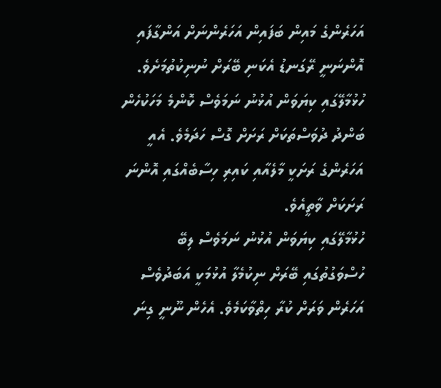އަހަރެންގެ މައިން ބަފައިން އަހަރެންނަށް އަންގާފައި އޮންނަނީ ރޭގަނޑު އެކަނި ބޭރަށް ނުނިކުތުމަށެވެ. ހުޅުމާލޭގައި ކިޔަވަން އުޅުނު ނަމަވެސް ކޮންމެ މަހަކުހެން ބަންދު ދުވަސްތަކަށް ރަށަށް ގޮސް ހަދަމެވެ. އެއީ އަހަރެންގެ ރަށަކީ މާލެއާއި ކައިރި ހިސާބެއްގައި އޮންނަ ރަށަކަށް ވާތީއެވެ.
ހުޅުމާލޭގައި ކިޔަވަން އުޅުނު ނަމަވެސް ލިބޭ ހުސްވަގުތުގައި ބޭރަށް ނިކުމެލާ އުޅުމަކީ އަބަދުވެސް އަހަރެން ވަރަށް ކުރާ ހިތްވާކަމެވެ. އެހެން ނޫނީ ގިނަ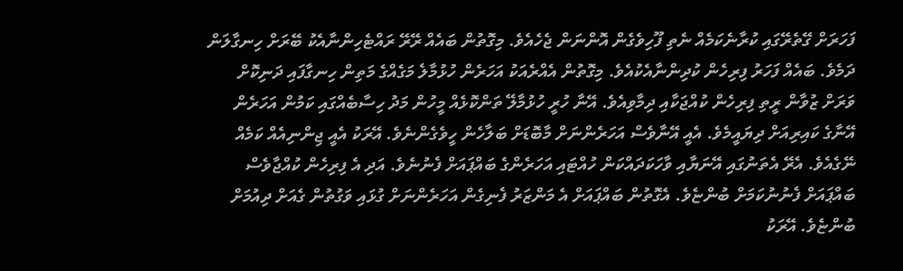ފަހަރަށް ގޭތެރޭގައި ކުރާނެކަމެއް ނެތި ފޫހިވެގެން އޮންނަން ޖެހެއެވެ. މިގޮތުން ބައެއް ރޭރޭ ރައްޓެހިންނާއެކު ބޭރަށް ހިނގާލަން ދަމެވެ. ބައެއް ފަހަރު ފިރިހެން ކުދިންނާއެކުއެވެ. މިގޮތުން އެއްރެއަކު އަހަރެން ހުޅުމާލެ މަގެއްގެ މަތިން ހިނގާފައި ދަނިކޮށް ވަރަށް ޒުވާން ރީތި ފިރިހެން ކުއްޖަކާއި ދިމާވިއެވެ. އޭނާ ހުރީ ހުޅުމާލޭ ތަންކޮޅެއް މީހުން މަދު ހިސާބެއްގައި ކަމުން އަހަރެން އޭނާގެ ކައިރިއަށް ދިޔައީމެވެ. އެއީ އޭނާވެސް އަހަރެންނަށް މާބޮޑަށް ބަލާހެން ހީވެގެންނެވެ. އޭރަކު އެއީ ޖިންނިއެއް ކަމެއް ނޭގެއެވެ. އެރޭ އެތަނުގައި އޭނަޔާއި ވާހަކަދައްކަން ހުއްޓައި އަހަރެންގެ ބައްޕައަށް ފެނުނެވެ. އަދި އެ ފިރިހެން ކުއްޖާވެސް ބައްޕައަށް ފެނުނުކަމަށް ބުންޏެވެ. އެގޮތުން ބައްޕައަށް އެ މަންޒަރު ފެނިގެން އަހަރެންނަށް ގުޅައި ވަގުތުން ގެއަށް ދިއުމަށް ބުންޏެވެ. އޭރަކު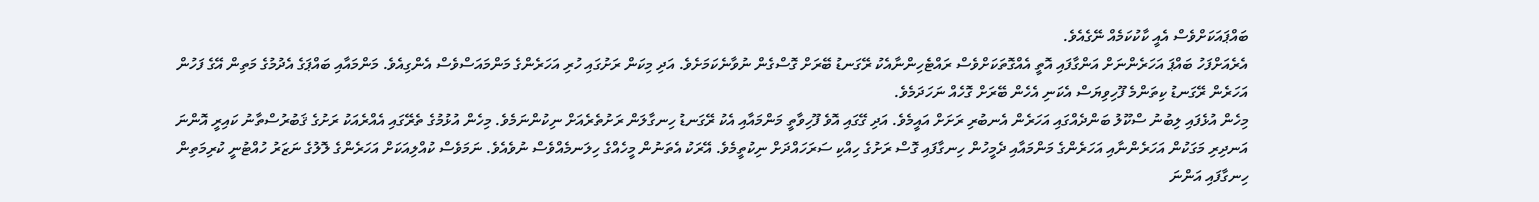ބައްޕައަކަށްވެސް އެއީ ކާކުކަމެއް ނޭގެއެވެ.
އެރެއަށްފަހު ބައްޕަ އަހަރެންނަށް އަންގާފައި އޮތީ އެއްގޮތަކަށްވެސް ރައްޓެހިންނާއެކު ރޭގަނޑު ބޭރަށް ގޮސްގެން ނުވާނެކަމަށެވެ. އަދި މިކަން ރަށުގައި ހުރި އަހަރެންގެ މަންމައަސްވެސް އެންގިއެވެ. މަންމައާއި ބައްޕަގެ އެދުމުގެ މަތިން އޭގެ ފަހުން އަހަރެން ރޭގަނޑު ކިތަންމެ ފޫހިވިޔަސް އެކަނި އެހެން ބޭރަށް ގޮހެއް ނަހަދަމެވެ.
މިހެން އުޅެފައި ލިބުނު ސްކޫލު ބަންދެއްގައި އަހަރެން އެނބުރި ރަށަށް އައީމެވެ. އަދި ގޭގައި އޮވެ ފޫހިވާތީ މަންމައާއި އެކު ރޭގަނޑު ހިނގާލަން ރަށުތެރެއަށް ނިކުންނަމެވެ. މިހެން އުޅުމުގެ ތެރޭގައި އެއްރެއަކު ރަށުގެ ޤަބުރުސްތާނު ކައިރީ އޮންނަ އަނދިރި މަގަކުން އަހަރެންނާއި އަހަރެންގެ މަންމައާއި ދެމީހުން ހިނގާފައި ގޮސް ރަށުގެ ހިއްކި ސަރަހައްދަށް ނިކުތީމެވެ. އޭރަކު އެތަނުން މީހެއްގެ ހިލަނމެއްވެސް ނުވެއެވެ. ނަމަވެސް ކުއްލިއަކަށް އަހަރެންގެ ލޮލުގެ ނަޒަރު ހުއްޓުނީ ކުރިމަތިން ހިނގާފައި އަންނަ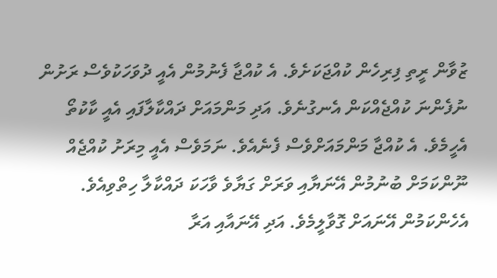ޒުވާން ރީތި ފިރިހެން ކުއްޖަކަށެވެ. އެ ކުއްޖާ ފެނުމުން އެއީ ދުވަހަކުވެސް ރަށުން ނުފެންނަ ކުއްޖެއްކަން އެނގުނެވެ. އަދި މަންމައަށް ދައްކާލާފައި އެއީ ކާކުތޯ އެހީމެވެ. އެ ކުއްޖާ މަންމައަށްވެސް ފެނެއެވެ. ނަމަވެސް އެއީ މިރަށު ކުއްޖެއް ނޫންކަމަށް ބުނުމުން އޭނަޔާއި ވަރަށް ގަޔާވެ ވާހަކަ ދައްކާލާ ހިތްވިއެވެ. އެހެންކަމުން އޭނައަށް ގޮވާލީމެވެ. އަދި އޭނައާއި އަރާ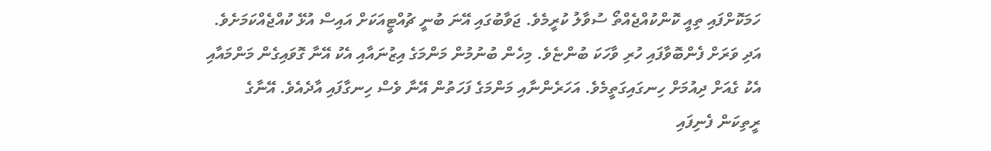ހަމަކޮށްފައި ތިއީ ކޮންކުއްޖެއްތޯ ސުވާލު ކުރީމެވެ. ޖަވާބުގައި އޭނަ ބުނީ ޗުއްޓީއަކަށް އައިސް އުޅޭ ކުއްޖެއްކަމަށެވެ. އަދި ވަރަށް ފެންބޮވާފައި ހުރި ވާހަކަ ބުންޏެވެ. މިހެން ބުނުމުން މަންމަގެ އިޒުނައާއި އެކު އޭނާ ގޮވައިގެން މަންމައާއި އެކު ގެއަށް ދިއުމަށް ހިނގައިގަތީމެވެ. އަހަރެންނާއި މަންމަގެ ފަހަތުން އޭނާ ވެސް ހިނގާފައި އާދެއެވެ. އޭނާގެ ރީތިކަން ފެނިފައި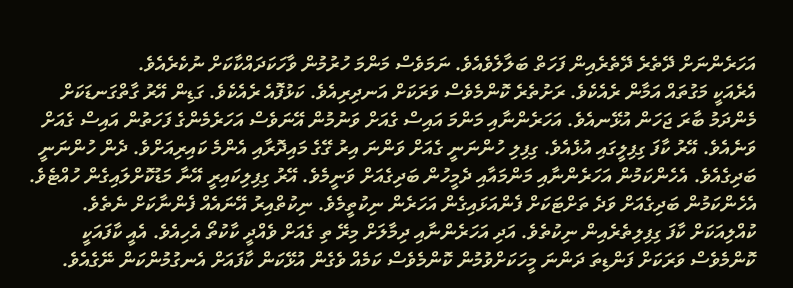އަހަރެންނަށް ދޭތެރެ ދޭތެރެއިން ފަހަތް ބަލާލެވެއެވެ. ނަމަވެސް މަންމަ ހުރުމުން ވާހަކަދައްކާކަށް ނުކެރެއެވެ.
އެރެއަކީ މަގުތައް އަމާން ރެއެކެވެ. ރަށުތެރެ ކޮންމެވެސް ވަރަކަށް އަނދިރިއެވެ. ކަޅުފޮއެ ރެއެކެވެ. ގަޑިން އޭރު ގާތްގަނޑަކަށް މެންދަމު ބާރަ ޖަހަން އުޅޭނއެވެ. އަހަރެންނާއި މަންމަ އައިސް ގެއަށް ވަނުމުން އޭނަވެސް އަހަރެމެންގެ ފަހަތުން އައިސް ގެއަށް ވަނެއެވެ. އޭރު ކާފަ ގިފިލީގައި އުޅެއެވެ. ގިފިލި ހުންނަނީ ގެއަށް ވަންނަ އިރު ގޭގެ މައިދޮރާއި އެންމެ ކައިރިއަށްވެ. ދެން ހުންނަނީ ބަދިގެއެވެ. އެހެންކަމުން އަހަރެންނާއި މަންމައާއި ދެމީހުން ބަދިގެއަށް ވަނީމެވެ. އޭރު ގިފިލިކައިރީ އޭނާ މަޑުކޮށްލައިގެން ހުއްޓެވެ. އެހެންކަމުން ބަދިގެއަށް ވަދެ ތަށްޓަކަށް ފެންއަޅައިގެން އަހަރެން ނިކުތީމެވެ. ނިކުތްއިރު އޭނައެއް ފެންނާކަށް ނެތެވެ. ކުއްލިއަކަށް ކާފަ ގިފިލިތެރެއިން ނިކުތެވެ. އަދި އަހަރެންނާއި ދިމާލަށް މިރޭ ތި ގެއަށް ވެއްދީ ކާކުތޯ އެހިއެވެ. އެއީ ކާފައަކީ ކޮންމެވެސް ވަރަކަށް ފަންޑިތަ ދަންނަ މީހަކަށްވުމުން ކޮންމެވެސް ކަމެއް ވެގެން އުޅޭކަން ކާފައަށް އެނގުމުންކަން ނޭގެއެވެ.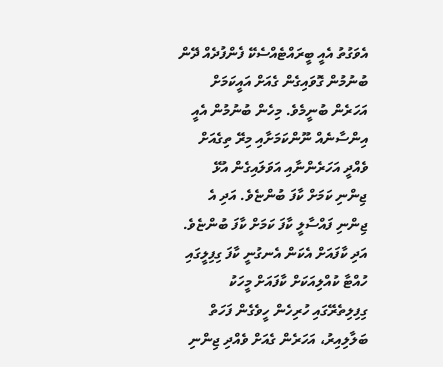އެވަގުތު އެއީ ބީރައްޓެއްސެކޭ ފެންފުދެއް ދޭން ބުނުމުން ގޮވައިގެން ގެއަށް އައީކަމަށް އަހަރެން ބުނީމެވެ. މިހެން ބުނުމުން އެއީ އިންސާނެއް ނޫންކަމަށާއި މިރޭ ތިގެއަށް ވެއްދީ އަހަރެންނާއި އަވަލައިގެން އުޅޭ ޖިންނި ކަމަށް ކާފަ ބުންޏެވެ. އަދި އެ ޖިންނި ފައްސާލީ ކާފަ ކަމަށް ކާފަ ބުންޏެވެ. އަދި ކާފައަށް އެކަން އެނގުނީ ކާފަ ގިފިލީގައި ހުއްޓާ ކުއްލިއަކަށް ކާފައަށް މީހަކު ގިފިލިތެރޭގައި ހުރިހެން ހީވެގެން ފަހަތް ބަލާލިއިރު، އަހަރެން ގެއަށް ވެއްދި ޖިންނި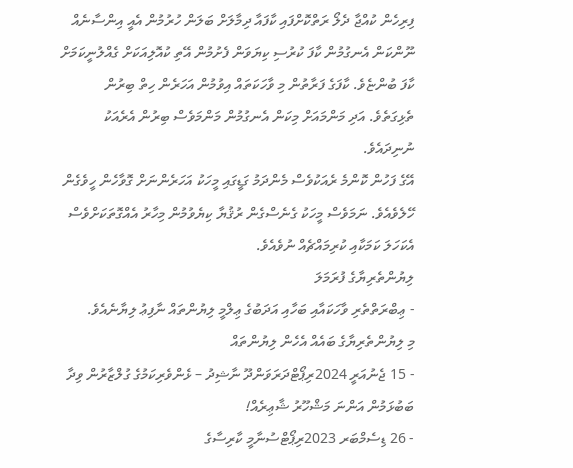ފިރިހެން ކުއްޖާ ދެލޯ ރަތްކޮށްފައި ކާފައާ ދިމާލަށް ބަލަން ހުރުމުން އެއީ އިންސާނެއް ނޫންކަން އެނގުމުން ކާފަ ކުރުސި ކިޔަވަން ފެށުމުން އޭތި ކުއޮލިއަކަށް ގެއްލުނީކަމަށް ކާފަ ބުންޏެވެ. ކާފަގެ ފަރާތުން މި ވާހަކަތައް އިވުމުން އަހަރެން ހިތް ބިރުން ތެޅިގަތެވެ. އަދި މަންމައަށް މިކަން އެނގުމުން މަންމަވެސް ބިރުން އެރެއަކު ނުނިދައެވެ.
އޭގެ ފަހުން ކޮންމެ ރެއަކުވެސް މެންދަމު ގަޑީގައި މީހަކު އަހަރެންނަށް ގޮވާހެން ހީވެގެން ހޭލެވެއެވެ. ނަމަވެސް މީހަކު ގެނެސްގެން ރުޤުޔާ ކިޔެވުމުން މިހާރު އެއްގޮތަކަށްވެސް އެކަހަލަ ކަމަކާއި ކުރިމައްޗެއް ނުވެއެވެ.
ލިޔުންތެރިޔާގެ ފުރަމަލަ
- ޢިބްރަތްތެރި ވާހަކައާއި ބަހާއި އަދަބުގެ ޢިލްމީ ލިޔުންތައް ނާފިޢު ލިޔާނެއެވެ.
މި ލިޔުންތެރިޔާގެ ބައެއް އެހެން ލިޔުންތައް
- 15 ޖެނުއަރީ 2024ރިޕޯޓްދަރަވަންދޫ ނާޝިދު – ޅެންވެރިކަމުގެ ގުލްޒާރުން ވިދާ ބަބުޅަމުން އަންނަ މަޝްހޫރު ޝާޢިރެއް!
- 26 ޑިސެމްބަރ 2023ރިޕޯޓްސުނާމީ ކާރިސާގެ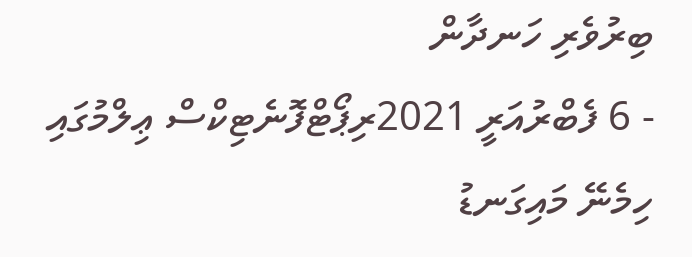ބިރުވެރި ހަނދާން
- 6 ފެބްރުއަރީ 2021ރިޕޯޓްފޮނެޓިކްސް ޢިލްމުގައި ހިމެނޭ މައިގަނޑު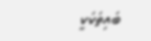ބައިތަކަކީ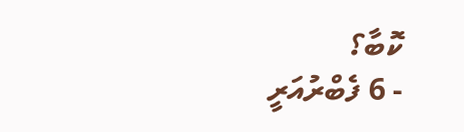ކޮބާ؟
- 6 ފެބްރުއަރީ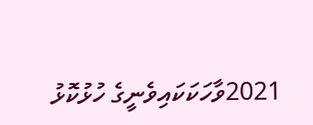2021ވާހަކަކައިވެނީގެ ހުޅުކޮޅު